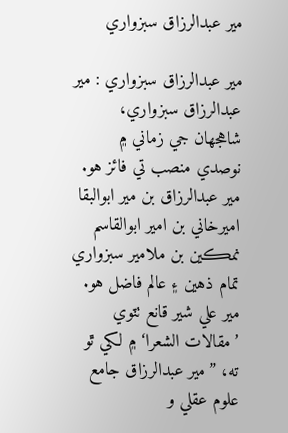مير عبدالرزاق سبزواري

مير عبدالرزاق سبزواري : مير عبدالرزاق سبزواري، شاهجهان جي زماني ۾ نوصدي منصب تي فائز هو. مير عبدالرزاق بن مير ابوالبقا اميرخاني بن امير ابوالقاسم نمڪين بن ملامير سبزواري تمام ذهين ۽ عالم فاضل هو. مير علي شير قانع ٺٽوي ’مقالات الشعرا‘ ۾ لکي ٿو ته، ”مير عبدالرزاق جامع علوم عقلي و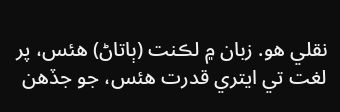نقلي هو. زبان ۾ لڪنت (ٻاتاڻ) هئس، پر لغت تي ايتري قدرت هئس، جو جڏهن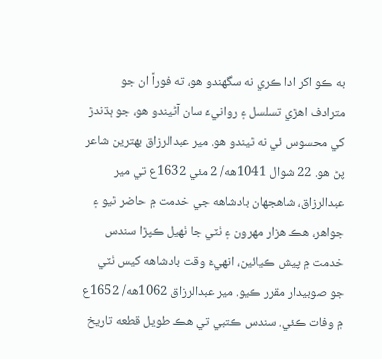به ڪو اکر ادا ڪري نه سگهندو هو، ته فوراً ان جو مترادف اهڙي تسلسل ۽ روانيءَ سان آڻيندو هو، جو ٻڌندڙ کي محسوس ئي نه ٿيندو هو. مير عبدالرزاق بهترين شاعر پڻ هو. 22 شوال 1041هه/ 2 مئي 1632ع تي مير عبدالرزاق، شاهجهان بادشاهه جي خدمت ۾ حاضر ٿيو ۽ جواهر، هڪ هزار مهرون ۽ ٺٽي جا ٺهيل ڪپڙا سندس خدمت ۾ پيش ڪيائين، انهيءَ وقت بادشاهه کيس ٺٽي جو صوبيدار مقرر ڪيو. مير عبدالرزاق 1062هه/ 1652ع ۾ وفات ڪئي. سندس ڪتبي تي هڪ طويل قطعه تاريخ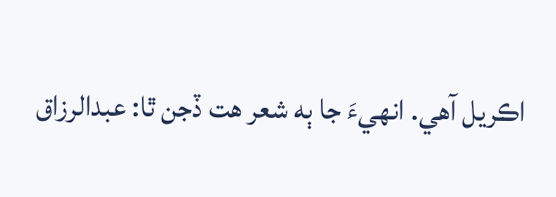اڪريل آهي. انهيءَ جا ٻه شعر هت ڏجن ٿا: عبدالرزاق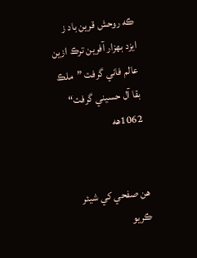ڪه روحش قرين باد ز ايزد بهزار آفرين ترڪ ازين عالم فاني گرفت ”ملڪ بقا آل حسيني گرفت“ 1062هه


هن صفحي کي شيئر ڪريو